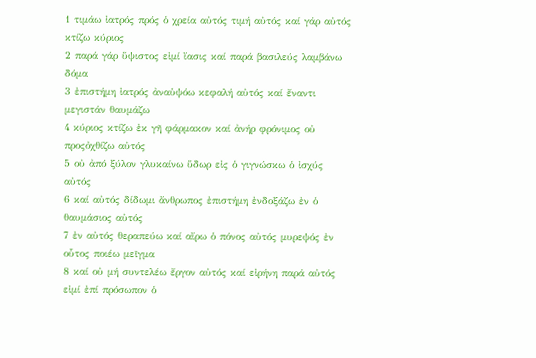1 τιμάω ἰατρός πρός ὁ χρεία αὐτός τιμή αὐτός καί γάρ αὐτός κτίζω κύριος
2 παρά γάρ ὕψιστος εἰμί ἴασις καί παρά βασιλεύς λαμβάνω δόμα
3 ἐπιστήμη ἰατρός ἀναὑψόω κεφαλή αὐτός καί ἔναντι μεγιστάν θαυμάζω
4 κύριος κτίζω ἐκ γῆ φάρμακον καί ἀνήρ φρόνιμος οὐ προςὀχθίζω αὐτός
5 οὐ ἀπό ξύλον γλυκαίνω ὕδωρ εἰς ὁ γιγνώσκω ὁ ἰσχύς αὐτός
6 καί αὐτός δίδωμι ἄνθρωπος ἐπιστήμη ἐνδοξάζω ἐν ὁ θαυμάσιος αὐτός
7 ἐν αὐτός θεραπεύω καί αἴρω ὁ πόνος αὐτός μυρεψός ἐν οὗτος ποιέω μεῖγμα
8 καί οὐ μή συντελέω ἔργον αὐτός καί εἰρήνη παρά αὐτός εἰμί ἐπί πρόσωπον ὁ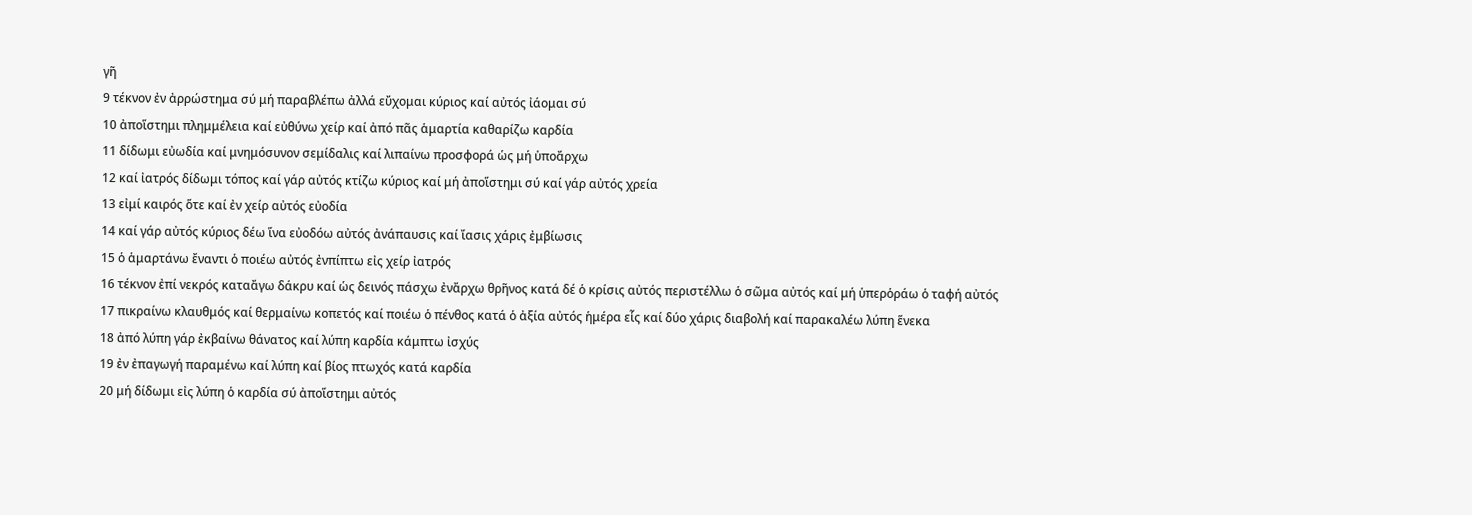γῆ
9 τέκνον ἐν ἀρρώστημα σύ μή παραβλέπω ἀλλά εὔχομαι κύριος καί αὐτός ἰάομαι σύ
10 ἀποἵστημι πλημμέλεια καί εὐθύνω χείρ καί ἀπό πᾶς ἁμαρτία καθαρίζω καρδία
11 δίδωμι εὐωδία καί μνημόσυνον σεμίδαλις καί λιπαίνω προσφορά ὡς μή ὑποἄρχω
12 καί ἰατρός δίδωμι τόπος καί γάρ αὐτός κτίζω κύριος καί μή ἀποἵστημι σύ καί γάρ αὐτός χρεία
13 εἰμί καιρός ὅτε καί ἐν χείρ αὐτός εὐοδία
14 καί γάρ αὐτός κύριος δέω ἵνα εὐοδόω αὐτός ἀνάπαυσις καί ἴασις χάρις ἐμβίωσις
15 ὁ ἁμαρτάνω ἔναντι ὁ ποιέω αὐτός ἐνπίπτω εἰς χείρ ἰατρός
16 τέκνον ἐπί νεκρός καταἄγω δάκρυ καί ὡς δεινός πάσχω ἐνἄρχω θρῆνος κατά δέ ὁ κρίσις αὐτός περιστέλλω ὁ σῶμα αὐτός καί μή ὑπερὁράω ὁ ταφή αὐτός
17 πικραίνω κλαυθμός καί θερμαίνω κοπετός καί ποιέω ὁ πένθος κατά ὁ ἀξία αὐτός ἡμέρα εἷς καί δύο χάρις διαβολή καί παρακαλέω λύπη ἕνεκα
18 ἀπό λύπη γάρ ἐκβαίνω θάνατος καί λύπη καρδία κάμπτω ἰσχύς
19 ἐν ἐπαγωγή παραμένω καί λύπη καί βίος πτωχός κατά καρδία
20 μή δίδωμι εἰς λύπη ὁ καρδία σύ ἀποἵστημι αὐτός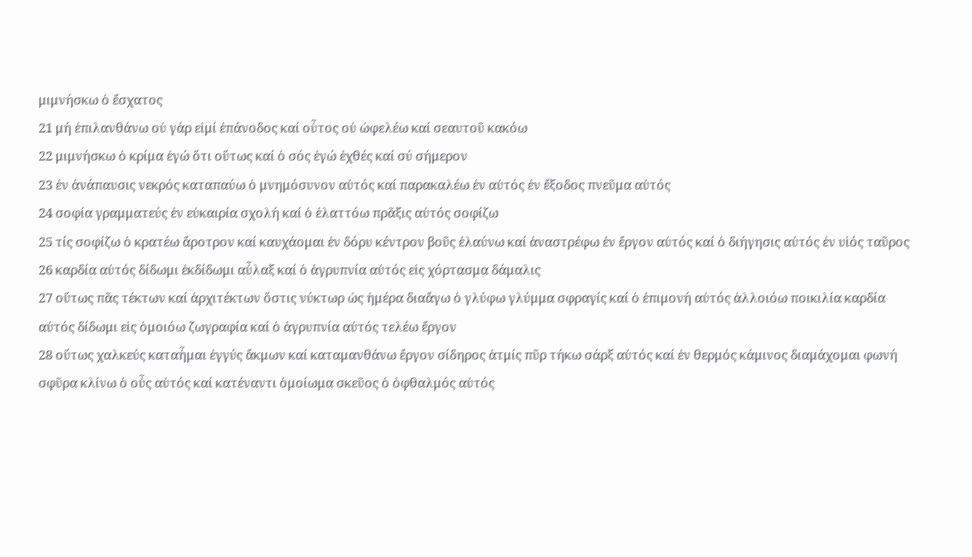μιμνήσκω ὁ ἔσχατος
21 μή ἐπιλανθάνω οὐ γάρ εἰμί ἐπάνοδος καί οὗτος οὐ ὠφελέω καί σεαυτοῦ κακόω
22 μιμνήσκω ὁ κρίμα ἐγώ ὅτι οὕτως καί ὁ σός ἐγώ ἐχθές καί σύ σήμερον
23 ἐν ἀνάπαυσις νεκρός καταπαύω ὁ μνημόσυνον αὐτός καί παρακαλέω ἐν αὐτός ἐν ἔξοδος πνεῦμα αὐτός
24 σοφία γραμματεύς ἐν εὐκαιρία σχολή καί ὁ ἐλαττόω πρᾶξις αὐτός σοφίζω
25 τίς σοφίζω ὁ κρατέω ἄροτρον καί καυχάομαι ἐν δόρυ κέντρον βοῦς ἐλαύνω καί ἀναστρέφω ἐν ἔργον αὐτός καί ὁ διήγησις αὐτός ἐν υἱός ταῦρος
26 καρδία αὐτός δίδωμι ἐκδίδωμι αὖλαξ καί ὁ ἀγρυπνία αὐτός εἰς χόρτασμα δάμαλις
27 οὕτως πᾶς τέκτων καί ἀρχιτέκτων ὅστις νύκτωρ ὡς ἡμέρα διαἄγω ὁ γλύφω γλύμμα σφραγίς καί ὁ ἐπιμονή αὐτός ἀλλοιόω ποικιλία καρδία αὐτός δίδωμι εἰς ὁμοιόω ζωγραφία καί ὁ ἀγρυπνία αὐτός τελέω ἔργον
28 οὕτως χαλκεύς καταἧμαι ἐγγύς ἄκμων καί καταμανθάνω ἔργον σίδηρος ἀτμίς πῦρ τήκω σάρξ αὐτός καί ἐν θερμός κάμινος διαμάχομαι φωνή σφῦρα κλίνω ὁ οὖς αὐτός καί κατέναντι ὁμοίωμα σκεῦος ὁ ὀφθαλμός αὐτός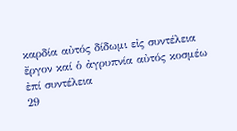καρδία αὐτός δίδωμι εἰς συντέλεια ἔργον καί ὁ ἀγρυπνία αὐτός κοσμέω ἐπί συντέλεια
29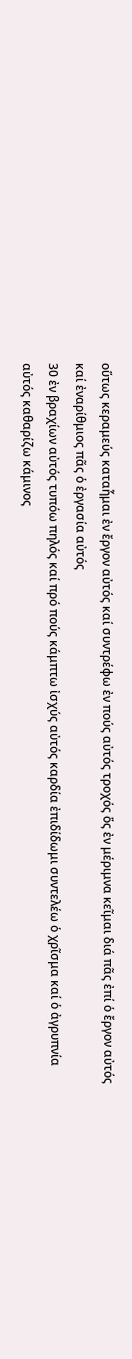οὕτως κεραμεύς καταἧμαι ἐν ἔργον αὐτός καί συντρέφω ἐν πούς αὐτός τροχός ὅς ἐν μέριμνα κεῖμαι διά πᾶς ἐπί ὁ ἔργον αὐτός καί ἐναρίθμιος πᾶς ὁ ἐργασία αὐτός
30 ἐν βραχίων αὐτός τυπόω πηλός καί πρό πούς κάμπτω ἰσχύς αὐτός καρδία ἐπιδίδωμι συντελέω ὁ χρῖσμα καί ὁ ἀγρυπνία αὐτός καθαρίζω κάμινος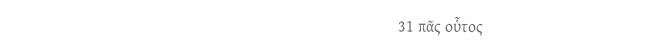31 πᾶς οὗτος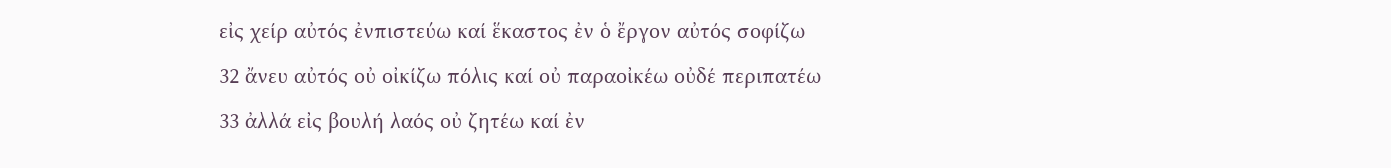εἰς χείρ αὐτός ἐνπιστεύω καί ἕκαστος ἐν ὁ ἔργον αὐτός σοφίζω
32 ἄνευ αὐτός οὐ οἰκίζω πόλις καί οὐ παραοἰκέω οὐδέ περιπατέω
33 ἀλλά εἰς βουλή λαός οὐ ζητέω καί ἐν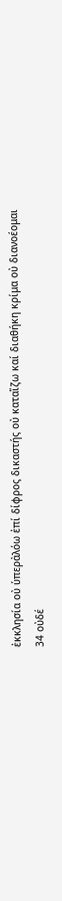ἐκκλησία οὐ ὑπερἀλόω ἐπί δίφρος δικαστής οὐ καταἵζω καί διαθήκη κρίμα οὐ διανοέομαι
34 οὐδέ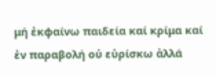μή ἐκφαίνω παιδεία καί κρίμα καί ἐν παραβολή οὐ εὑρίσκω ἀλλά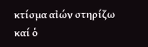κτίσμα αἰών στηρίζω καί ὁ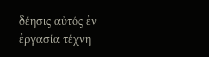δέησις αὐτός ἐν ἐργασία τέχνη